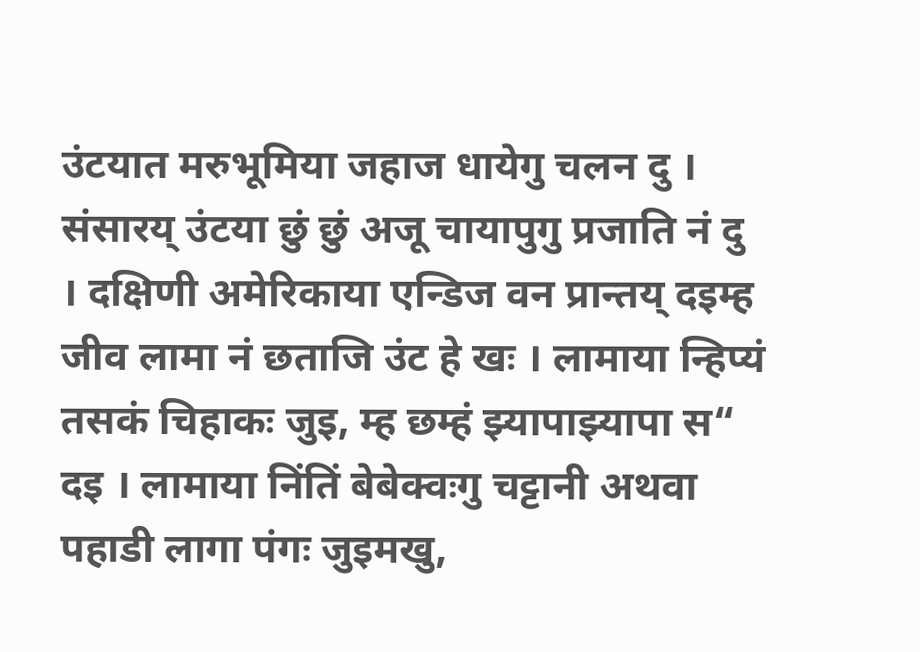उंटयात मरुभूमिया जहाज धायेगु चलन दु । संसारय् उंटया छुं छुं अजू चायापुगु प्रजाति नं दु । दक्षिणी अमेरिकाया एन्डिज वन प्रान्तय् दइम्ह जीव लामा नं छताजि उंट हे खः । लामाया न्हिप्यं तसकं चिहाकः जुइ, म्ह छम्हं झ्यापाझ्यापा स“ दइ । लामाया निंतिं बेबेक्वःगु चट्टानी अथवा पहाडी लागा पंगः जुइमखु,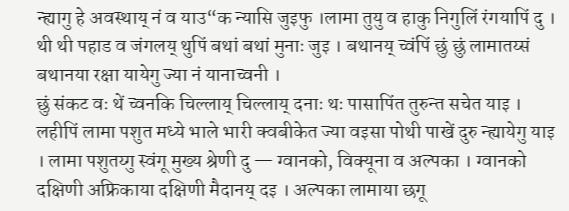न्ह्यागु हे अवस्थाय् नं व याउ“क न्यासि जुइफु ।लामा तुयु व हाकु निगुलिं रंगयापिं दु । थी थी पहाड व जंगलय् थुपिं बथां बथां मुनाः जुइ । बथानय् च्वंपिं छुं छुं लामातय्सं बथानया रक्षा यायेगु ज्या नं यानाच्वनी ।
छुं संकट वः थें च्वनकि चिल्लाय् चिल्लाय् दनाः थः पासापिंत तुरुन्त सचेत याइ । लहीपिं लामा पशुत मध्ये भाले भारी क्वबीकेत ज्या वइसा पोथी पाखें दुरु न्ह्यायेगु याइ । लामा पशुतय्गु स्वंगू मुख्य श्रेणी दु — ग्वानको, विक्यूना व अल्पका । ग्वानको दक्षिणी अफ्रिकाया दक्षिणी मैदानय् दइ । अल्पका लामाया छगू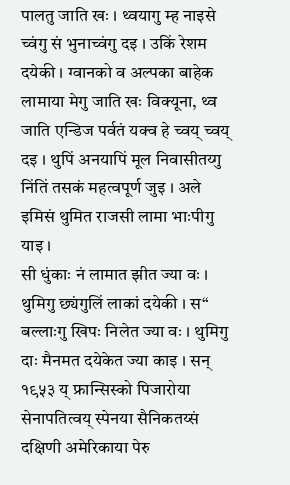पालतु जाति खः । थ्वयागु म्ह नाइसे च्वंगु सं भुनाच्वंगु दइ । उकिं रेशम दयेकी । ग्वानको व अल्पका बाहेक लामाया मेगु जाति खः विक्यूना, थ्व जाति एन्डिज पर्वतं यक्व हे च्वय् च्वय् दइ । थुपिं अनयापिं मूल निवासीतय्गु निंतिं तसकं महत्वपूर्ण जुइ । अले इमिसं थुमित राजसी लामा भाःपीगु याइ ।
सी धुंकाः नं लामात झीत ज्या वः । थुमिगु छ्यंगुलिं लाकां दयेकी । स“ बल्लाःगु खिपः निलेत ज्या वः । थुमिगु दाः मैनमत दयेकेत ज्या काइ । सन् १९५३ य् फ्रान्सिस्को पिजारोया सेनापतित्वय् स्पेनया सैनिकतय्सं दक्षिणी अमेरिकाया पेरु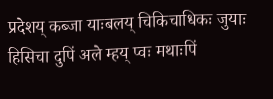प्रदेशय् कब्जा याःबलय् चिकिचाधिकः जुयाः हिसिचा दुपिं अले म्हय् प्वः मथाःपिं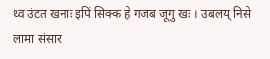थ्व उंटत खनाः इपिं सिक्क हे गजब जूगु खः । उबलय् निसे लामा संसार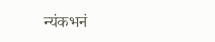न्यंकभनं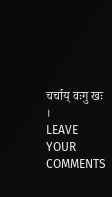चर्चाय् वःगु खः ।
LEAVE YOUR COMMENTS